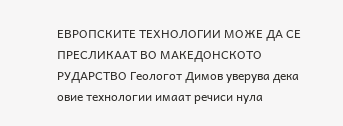ЕВРОПСКИТЕ ТЕХНОЛОГИИ МОЖЕ ДА СЕ ПРЕСЛИКААТ ВО МАКЕДОНСКОТО РУДАРСТВО Геологот Димов уверува дека овие технологии имаат речиси нула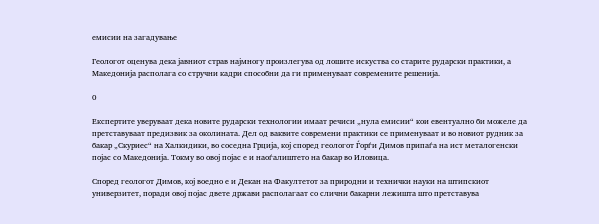емисии на загадување

Геологот оценува дека јавниот страв најмногу произлегува од лошите искуства со старите рударски практики, а Македонија располага со стручни кадри способни да ги применуваат современите решенија.

0

Експертите уверуваат дека новите рударски технологии имаат речиси „нула емисии“ кои евентуално би можеле да претставуваат предизвик за околината. Дел од ваквите современи практики се применуваат и во новиот рудник за бакар „Скуриес“ на Халкидики, во соседна Грција, кој според геологот Ѓорѓи Димов припаѓа на ист металогенски појас со Македонија. Токму во овој појас е и наоѓалиштето на бакар во Иловица.

Според геологот Димов, кој воедно е и Декан на Факултетот за природни и технички науки на штипскиот универзитет, поради овој појас двете држави располагаат со слични бакарни лежишта што претставува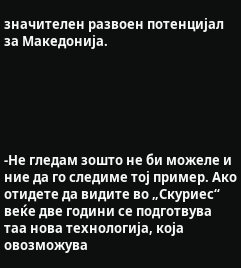значителен развоен потенцијал за Македонија.






-Не гледам зошто не би можеле и ние да го следиме тој пример. Ако отидете да видите во „Скуриес“ веќе две години се подготвува таа нова технологија, која овозможува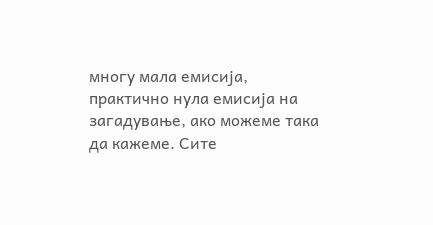многу мала емисија, практично нула емисија на загадување, ако можеме така да кажеме. Сите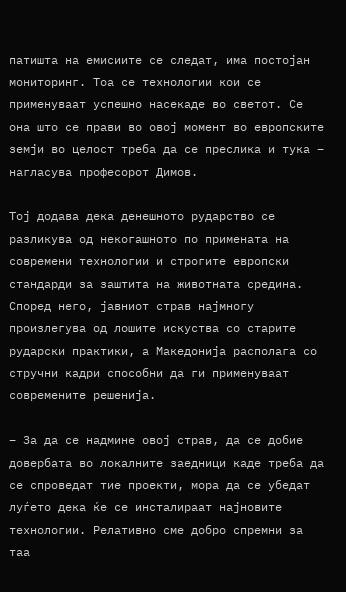патишта на емисиите се следат, има постојан мониторинг. Тоа се технологии кои се применуваат успешно насекаде во светот. Се она што се прави во овој момент во европските земји во целост треба да се преслика и тука – нагласува професорот Димов.

Тој додава дека денешното рударство се разликува од некогашното по примената на современи технологии и строгите европски стандарди за заштита на животната средина. Според него, јавниот страв најмногу произлегува од лошите искуства со старите рударски практики, а Македонија располага со стручни кадри способни да ги применуваат современите решенија.

– За да се надмине овој страв, да се добие довербата во локалните заедници каде треба да се спроведат тие проекти, мора да се убедат луѓето дека ќе се инсталираат најновите технологии. Релативно сме добро спремни за таа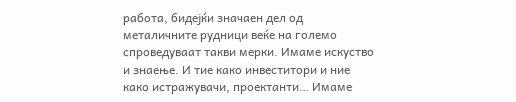работа, бидејќи значаен дел од металичните рудници веќе на големо спроведуваат такви мерки. Имаме искуство и знаење. И тие како инвеститори и ние како истражувачи, проектанти… Имаме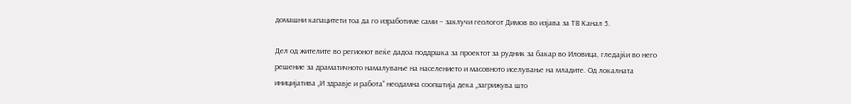домашни капацитети тоа да го изработиме сами – заклучи геологот Димов во изјава за ТВ Канал 5.

Дел од жителите во регионот веќе дадоа поддршка за проектот за рудник за бакар во Иловица, гледајќи во него решение за драматичното намалување на населението и масовното иселување на младите. Од локалната иницијатива „И здравје и работа“ неодамна соопштија дека „загрижува што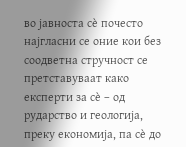во јавноста сè почесто најгласни се оние кои без соодветна стручност се претставуваат како експерти за сè – од рударство и геологија, преку економија, па сè до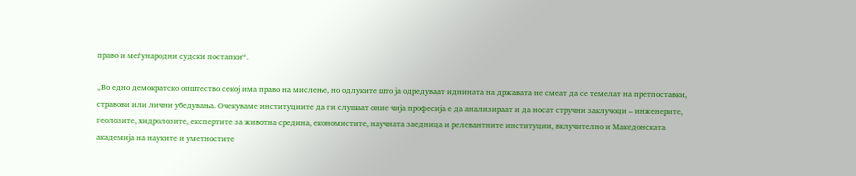право и меѓународни судски постапки“.

„Во едно демократско општество секој има право на мислење, но одлуките што ја одредуваат иднината на државата не смеат да се темелат на претпоставки, стравови или лични убедувања. Очекуваме институциите да ги слушаат оние чија професија е да анализираат и да носат стручни заклучоци – инженерите, геолозите, хидролозите, експертите за животна средина, економистите, научната заедница и релевантните институции, вклучително и Македонската академија на науките и уметностите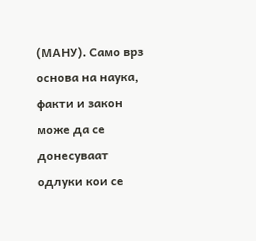(МАНУ). Само врз основа на наука, факти и закон може да се донесуваат одлуки кои се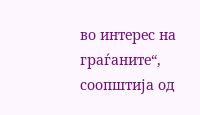во интерес на граѓаните“, соопштија од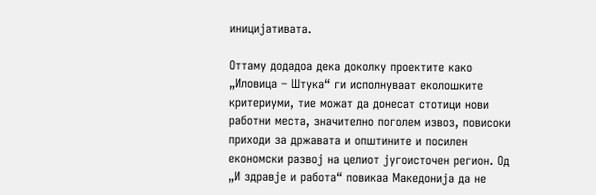иницијативата.

Оттаму додадоа дека доколку проектите како „Иловица – Штука“ ги исполнуваат еколошките критериуми, тие можат да донесат стотици нови работни места, значително поголем извоз, повисоки приходи за државата и општините и посилен економски развој на целиот југоисточен регион. Од „И здравје и работа“ повикаа Македонија да не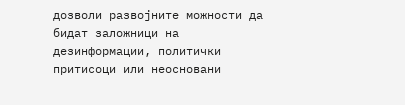дозволи развојните можности да бидат заложници на дезинформации, политички притисоци или неосновани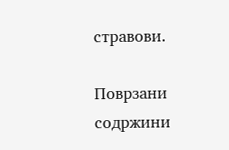стравови.

Поврзани содржини